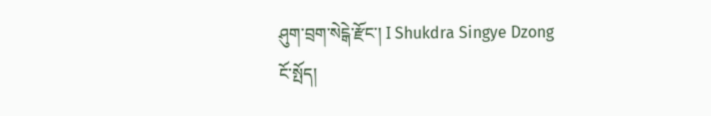ཤུག་བྲག་སེངྒེ་རྫོང་། Ι Shukdra Singye Dzong
ངོ་སྤོད།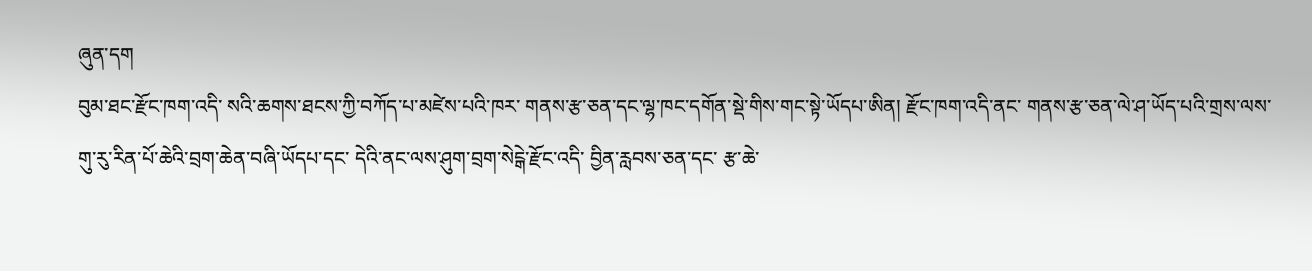ཞུན་དག
བུམ་ཐང་རྫོང་ཁག་འདི་ སའི་ཆགས་ཐངས་ཀྱི་བཀོད་པ་མཛེས་པའི་ཁར་ གནས་རྩ་ཅན་དང་ལྷ་ཁང་དགོན་སྡེ་གིས་གང་སྟེ་ཡོདཔ་ཨིན། རྫོང་ཁག་འདི་ནང་ གནས་རྩ་ཅན་ལེ་ཤ་ཡོད་པའི་གྲས་ལས་ གུ་རུ་རིན་པོ་ཆེའི་བྲག་ཆེན་བཞི་ཡོདཔ་དང་ དེའི་ནང་ལས་ཤུག་བྲག་སེངྒེ་རྫོང་འདི་ བྱིན་རླབས་ཅན་དང་ རྩ་ཆེ་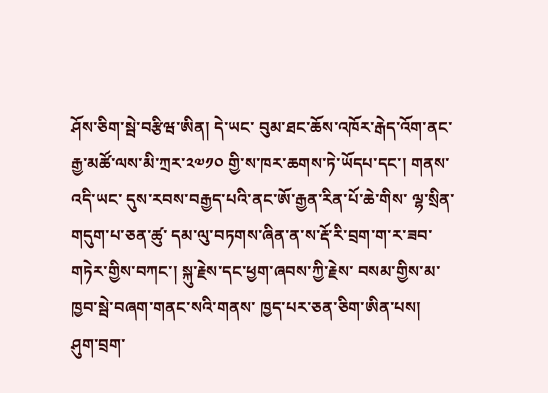ཤོས་ཅིག་སྦེ་བརྩིཝ་ཨིན། དེ་ཡང་ བུམ་ཐང་ཆོས་འཁོར་རྒེད་འོག་ནང་ རྒྱ་མཚོ་ལས་མི་ཀྲར་༢༧༡༠ གྱི་ས་ཁར་ཆགས་ཏེ་ཡོདཔ་དང་། གནས་འདི་ཡང་ དུས་རབས་བརྒྱད་པའི་ནང་ཨོ་རྒྱན་རིན་པོ་ཆེ་གིས་ ལྷ་སྲིན་གདུག་པ་ཅན་ཚུ་ དམ་ལུ་བཏགས་ཞིན་ན་ས་རྡོ་རི་བྲག་ག་ར་ཟབ་གཏེར་གྱིས་བཀང་། སྐུ་རྗེས་དང་ཕྱག་ཞབས་ཀྱི་རྗེས་ བསམ་གྱིས་མ་ཁྱབ་སྦེ་བཞག་གནང་སའི་གནས་ ཁྱད་པར་ཅན་ཅིག་ཨིན་པས།
ཤུག་བྲག་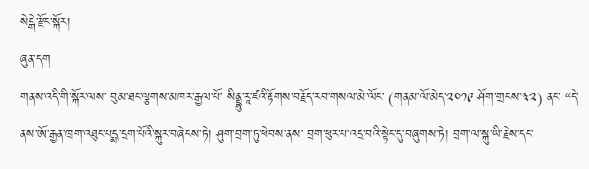སེངྒེ་རྫོང་སྐོར།
ཞུན་དག
གནས་འདི་གི་སྐོར་ལས་ བུམ་ཐང་ལྕགས་མཁར་རྒྱལ་པོ་ སིནྡྷུ་རཱ་ཛའི་རྟོགས་བརྗོད་རབ་གསལ་མེ་ལོང་ (གནམ་ལོ་མེད་༢༠༡༩ ཤོག་གྲངས་༣༢) ནང་ “དེ་ནས་ཨོ་རྒྱན་ཁྲག་འཐུང་པདྨ་དྲག་པོའི་སྐུར་བཞེངས་ཏེ། ཤུག་བྲག་ཏུ་ཕེབས་ནས་ བྲག་ཕུར་པ་འདྲ་བའི་སྟེང་དུ་བཞུགས་ཏེ། བྲག་ལ་སྐུ་ཡི་རྗེས་དང་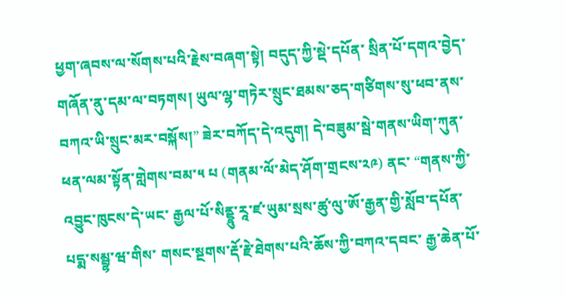ཕྱག་ཞབས་ལ་སོགས་པའི་རྗེས་བཞག་སྟེ། བདུད་ཀྱི་སྡེ་དཔོན་ སྲིན་པོ་དགའ་བྱེད་གཞོན་ནུ་དམ་ལ་བཏགས། ཡུལ་ལྷ་གཏེར་སྲུང་ཐམས་ཅད་གཙིགས་སུ་ཕབ་ནས་བཀའ་ཡི་སྲུང་མར་བསྐོས།” ཟེར་བཀོད་དེ་འདུག། དེ་བཟུམ་སྦེ་གནས་ཡིག་ཀུན་ཕན་ལམ་སྟོན་གླེགས་བམ་༥ པ (གནམ་ལོ་མེད་ཤོག་གྲངས་༢༩) ནང་ “གནས་ཀྱི་འབྱུང་ཁུངས་དེ་ཡང་ རྒྱལ་པོ་སིནྡྷུ་རཱ་ཛ་ཡུམ་སྲས་ཚུ་ལུ་ཨོ་རྒྱན་གྱི་སློབ་དཔོན་ པདྨ་སམྦྷ་ཝ་གིས་ གསང་སྔགས་རྡོ་རྗེ་ཐེགས་པའི་ཆོས་ཀྱི་བཀའ་དབང་ རྒྱ་ཆེན་པོ་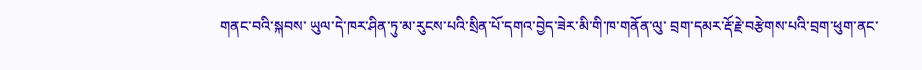གནང་བའི་སྐབས་ ཡུལ་དེ་ཁར་ཤིན་ཏུ་མ་རུངས་པའི་སྲིན་པོ་དགའ་བྱེད་ཟེར་མི་གི་ཁ་གནོན་ལུ་ བྲག་དམར་རྡོ་རྗེ་བརྩེགས་པའི་བྲག་ཕུག་ནང་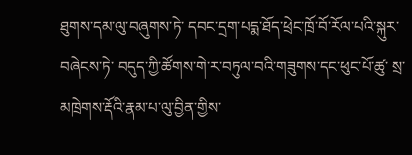ཐུགས་དམ་ལུ་བཞུགས་ཏེ་ དབང་དྲག་པདྨ་ཐོད་ཕྲེང་ཁྲོ་བོ་རོལ་པའི་སྐུར་བཞེངས་ཏེ་ བདུད་ཀྱི་ཚོགས་གེ་ར་བཏུལ་བའི་གཟུགས་དང་ཕུང་པོ་ཚུ་ སྲ་མཁྲེགས་རྡོའི་རྣམ་པ་ལུ་བྱིན་གྱིས་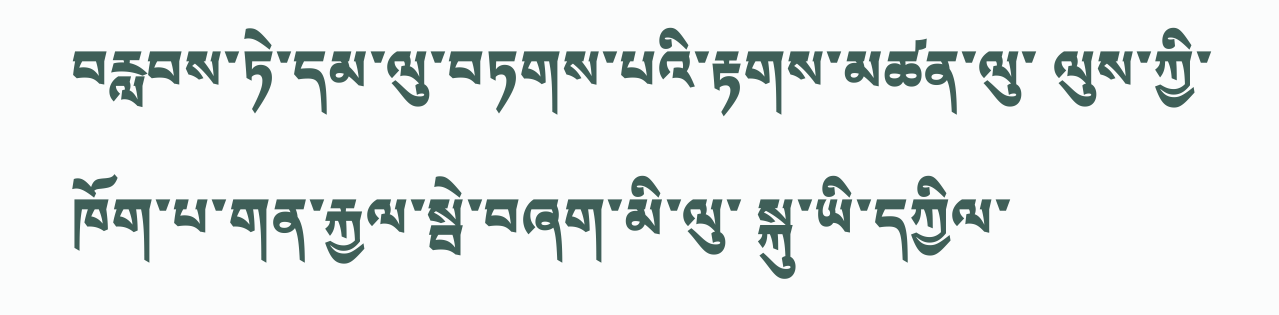བརླབས་ཏེ་དམ་ལུ་བཏགས་པའི་རྟགས་མཚན་ལུ་ ལུས་ཀྱི་ཁོག་པ་གན་རྐྱལ་སྦེ་བཞག་མི་ལུ་ སྐུ་ཡི་དཀྱིལ་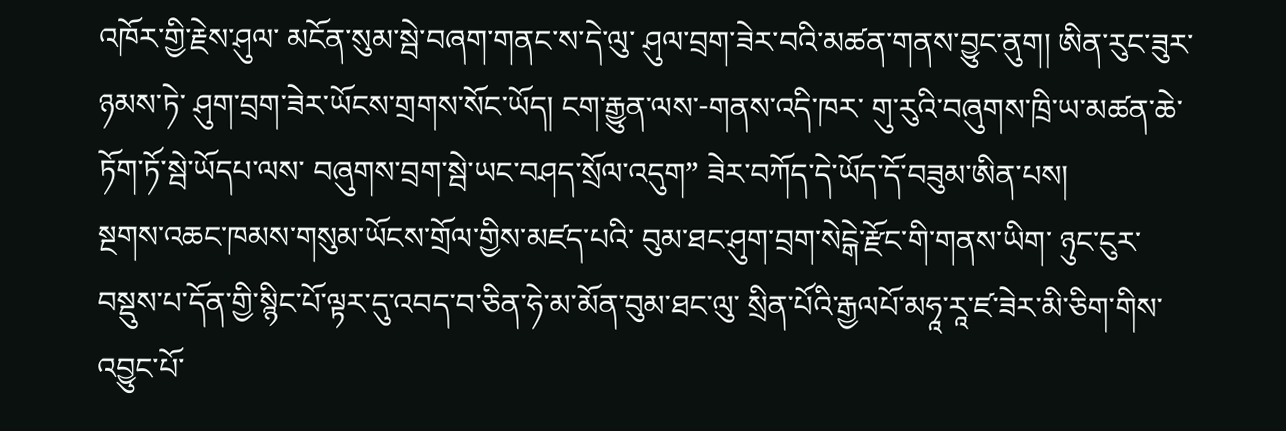འཁོར་གྱི་རྗེས་ཤུལ་ མངོན་སུམ་སྦེ་བཞག་གནང་ས་དེ་ལུ་ ཤུལ་བྲག་ཟེར་བའི་མཚན་གནས་བྱུང་ནུག། ཨིན་རུང་ཟུར་ཉམས་ཏེ་ ཤུག་བྲག་ཟེར་ཡོངས་གྲགས་སོང་ཡོད། ངག་རྒྱུན་ལས་-གནས་འདི་ཁར་ གུ་རུའི་བཞུགས་ཁྲི་ཡ་མཚན་ཆེ་ཏོག་ཏོ་སྦེ་ཡོདཔ་ལས་ བཞུགས་བྲག་སྦེ་ཡང་བཤད་སྲོལ་འདུག” ཟེར་བཀོད་དེ་ཡོད་དོ་བཟུམ་ཨིན་པས།
སྔགས་འཆང་ཁམས་གསུམ་ཡོངས་གྲོལ་གྱིས་མཛད་པའི་ བུམ་ཐང་ཤུག་བྲག་སེངྒེ་རྫོང་གི་གནས་ཡིག་ ཉུང་ངུར་བསྡུས་པ་དོན་གྱི་སྙིང་པོ་ལྟར་དུ་འབད་བ་ཅིན་ཧེ་མ་མོན་བུམ་ཐང་ལུ་ སྲིན་པོའི་རྒྱལཔོ་མཧཱ་རཱ་ཛ་ཟེར་མི་ཅིག་གིས་ འབྱུང་པོ་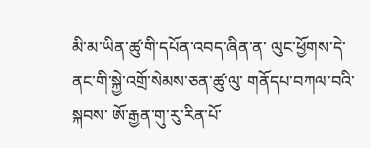མི་མ་ཡིན་ཚུ་གི་དཔོན་འབད་ཞིན་ན་ ལུང་ཕྱོགས་དེ་ནང་གི་སྐྱེ་འགྲོ་སེམས་ཅན་ཚུ་ལུ་ གནོདཔ་བཀལ་བའི་སྐབས་ ཨོ་རྒྱན་གུ་རུ་རིན་པོ་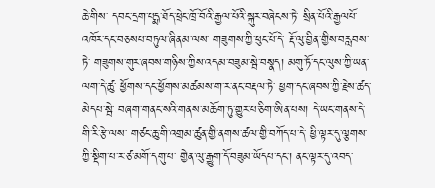ཆེ་གིས་ དབང་དྲག་པདྨ་ཐོད་ཕྲེང་ཁྲོ་བོའི་རྒྱལ་པོའི་སྐུར་བཞེངས་ཏེ་ སྲིན་པོའི་རྒྱལཔོ་འཁོར་དང་བཅསཔ་བཏུལ་ཞིནམ་ལས་ གཟུགས་ཀྱི་ཕུང་པོ་དེ་ རྡོ་ལུ་བྱིན་གྱིས་བརླབས་ཏེ་ གཟུགས་གུར་ཞབས་གཉིས་ཀྱིས་འདམ་བཟུམ་སྦེ་བསྣད། མགུ་ཏོ་དང་ལུས་ཀྱི་ཡན་ལག་དེ་ཚུ་ ཕྱོགས་དང་ཕྱོགས་མཚམས་ག་ར་ནང་བརྡལ་ཏེ་ ཕྱག་དང་ཞབས་ཀྱི་རྗེས་ཚད་མེདཔ་སྦེ་ བཞག་གནང་སའི་གནས་མཆོག་ཏུ་གྱུར་པ་ཅིག་ཨིན་པས། དེ་ཡང་གནས་དེ་གི་རི་རྩེ་ལས་ གཙང་ཆུ་གི་འགྲམ་ཚུན་གྱི་ནགས་ཚལ་གྱི་བཀོད་པ་དེ་ ཕྱི་ལྟར་དུ་ལྕགས་ཀྱི་སྡིག་པ་ར་ཙ་མགོ་དགུ་པ་ གྱེན་ལུ་རྒྱུག་དོ་བཟུམ་ཡོདཔ་དང་། ནང་ལྟར་དུ་འབད་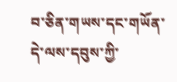བ་ཅིན་གཡས་དང་གཡོན་ དེ་ལས་དབུས་ཀྱི་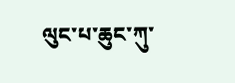ལུང་པ་ཆུང་ཀུ་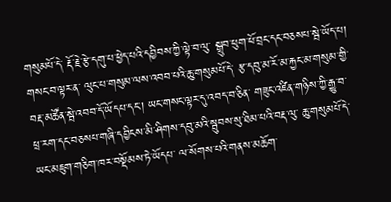གསུམཔོ་དེ་ རྡོ་རྗེ་རྩེ་དགུ་པ་ཕྱེད་པའི་དབྱིབས་ཀྱི་ལྟེ་བ་ལུ་ སྒྲུབ་ཕུག་ཕོ་བྲང་དང་བཅསཔ་སྦེ་ཡོད་པ། གསང་བ་ལྟར་ན་ ལུང་པ་གསུམ་ལས་འབབ་པའི་ཆུ་གསུམཔོ་དེ་ རྩ་དབུ་མ་རོ་མ་རྐྱང་མ་གསུམ་གྱི་བརྡ་མཚོན་སྦེ་འབབ་དོ་ཡོདཔ་དང་། ཡང་གསང་ལྟར་དུ་འབད་བ་ཅིན་ གཟུང་འཛིན་གཉིས་ཀྱི་རྒྱུ་བ་ ཕྲ་རག་དང་བཅསཔ་གཞི་དབྱིངས་མི་ཤིགས་དབུ་མའི་སྦུབས་སུ་ཐིམ་པའི་བརྡ་ལུ་ ཆུ་གསུམཔོ་དེ་ཡང་མཇུག་གཅིག་ཁར་བསྡོམས་ཏེ་ཡོདཔ་ ལ་སོགས་པའི་གནས་མཆོག་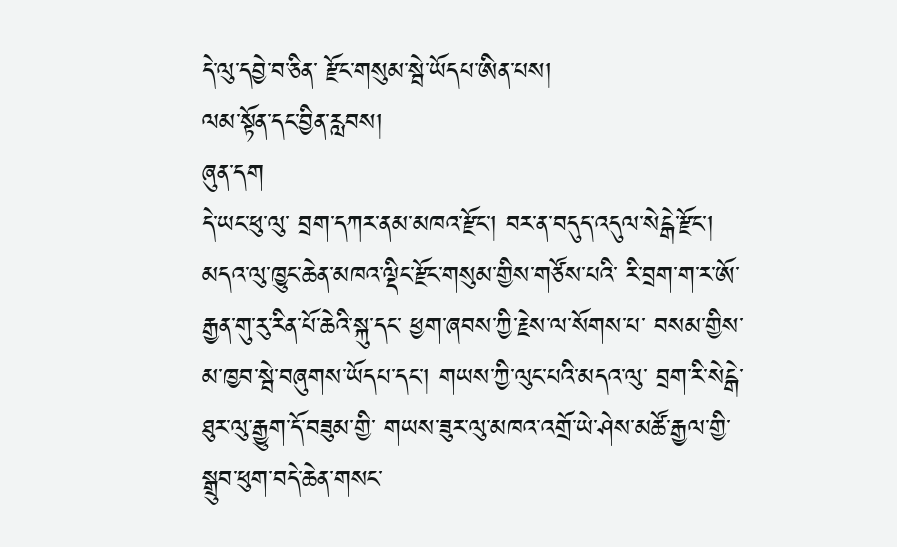དེ་ལུ་དབྱེ་བ་ཅིན་ རྫོང་གསུམ་སྦེ་ཡོདཔ་ཨིན་པས།
ལམ་སྟོན་དང་བྱིན་རླབས།
ཞུན་དག
དེ་ཡང་ཕུ་ལུ་ བྲག་དཀར་ནམ་མཁའ་རྫོང་། བར་ན་བདུད་འདུལ་སེངྒེ་རྫོང་། མདའ་ལུ་ཁྱུང་ཆེན་མཁའ་ལྡིང་རྫོང་གསུམ་གྱིས་གཙོས་པའི་ རི་བྲག་ག་ར་ཨོ་རྒྱན་གུ་རུ་རིན་པོ་ཆེའི་སྐུ་དང་ ཕྱག་ཞབས་ཀྱི་རྗེས་ལ་སོགས་པ་ བསམ་གྱིས་མ་ཁྱབ་སྦེ་བཞུགས་ཡོདཔ་དང་། གཡས་ཀྱི་ལུང་པའི་མདའ་ལུ་ བྲག་རི་སེངྒེ་ཐུར་ལུ་རྒྱུག་དོ་བཟུམ་གྱི་ གཡས་ཟུར་ལུ་མཁའ་འགྲོ་ཡེ་ཤེས་མཚོ་རྒྱལ་གྱི་ སྒྲུབ་ཕུག་བདེ་ཆེན་གསང་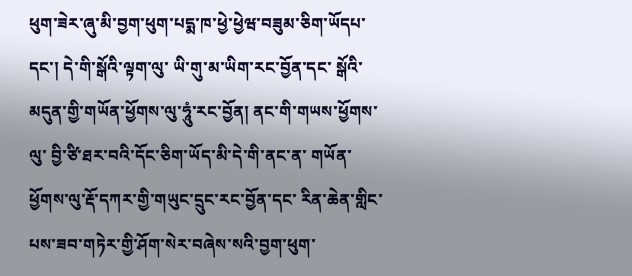ཕུག་ཟེར་ཞུ་མི་བྱག་ཕུག་པདྨ་ཁ་ཕྱེ་ཕྱེཝ་བཟུམ་ཅིག་ཡོདཔ་དང་། དེ་གི་སྒོའི་ལྟག་ལུ་ ཡི་གུ་མ་ཡིག་རང་བྱོན་དང་ སྒོའི་མདུན་གྱི་གཡོན་ཕྱོགས་ལུ་ཧཱུཾ་རང་བྱོན། ནང་གི་གཡས་ཕྱོགས་ལུ་ བྱི་ཙི་ཐར་བའི་དོང་ཅིག་ཡོད་མི་དེ་གི་ནང་ན་ གཡོན་ཕྱོགས་ལུ་རྡོ་དཀར་གྱི་གཡུང་དྲུང་རང་བྱོན་དང་ རིན་ཆེན་གླིང་པས་ཟབ་གཏེར་གྱི་ཤོག་སེར་བཞེས་སའི་བྱག་ཕུག་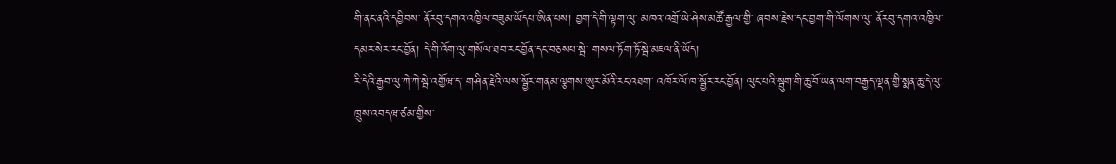གི་ནང་ནའི་དབྱིབས་ ནོརབུ་དགའ་འཁྱིལ་བཟུམ་ཡོདཔ་ཨིན་པས། བྱག་དེ་གི་ལྟག་ལུ་ མཁའ་འགྲོ་ཡེ་ཤེས་མཚོ་རྒྱལ་གྱི་ ཞབས་རྗེས་དང་བྱག་གི་ལོགས་ལུ་ ནོརབུ་དགའ་འཁྱིལ་དམར་སེར་རང་བྱོན། དེ་གི་འོག་ལུ་གསོལ་ཐབ་རང་བྱོན་དང་བཅསཔ་སྦེ་ གསལ་ཏོག་ཏོ་སྦེ་མཇལ་ནི་ཡོད།
རི་དེའི་རྒྱབ་ལུ་ཀེ་ཀེ་སྦེ་འགྱོཝ་ད་ གཤིན་རྗེའི་ལས་སྦྱོར་གནམ་ལྕགས་ཨུར་མོའི་རང་འཐག་ འཁོར་ལོ་ཁ་སྦྱོར་རང་བྱོན། ལུང་པའི་སྦུག་གི་ཆུ་བོ་ཡན་ལག་བརྒྱད་ལྡན་གྱི་སྨན་ཆུ་དེ་ལུ་ ཁྲུས་འབདཝ་ཙམ་གྱིས་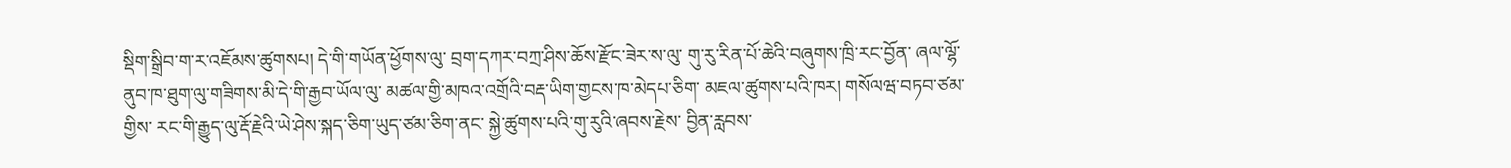སྡིག་སྒྲིབ་ག་ར་འཇོམས་ཚུགསཔ། དེ་གི་གཡོན་ཕྱོགས་ལུ་ བྲག་དཀར་བཀྲ་ཤིས་ཆོས་རྫོང་ཟེར་ས་ལུ་ གུ་རུ་རིན་པོ་ཆེའི་བཞུགས་ཁྲི་རང་བྱོན་ ཞལ་ལྷོ་ནུབ་ཁ་ཐུག་ལུ་གཟིགས་མི་དེ་གི་རྒྱབ་ཡོལ་ལུ་ མཚལ་གྱི་མཁའ་འགྲོའི་བརྡ་ཡིག་གྱངས་ཁ་མེདཔ་ཅིག་ མཇལ་ཚུགས་པའི་ཁར། གསོལཝ་བཏབ་ཙམ་གྱིས་ རང་གི་རྒྱུད་ལུ་རྡོ་རྗེའི་ཡེ་ཤེས་སྐད་ཅིག་ཡུད་ཙམ་ཅིག་ནང་ སྐྱེ་ཚུགས་པའི་གུ་རུའི་ཞབས་རྗེས་ བྱིན་རླབས་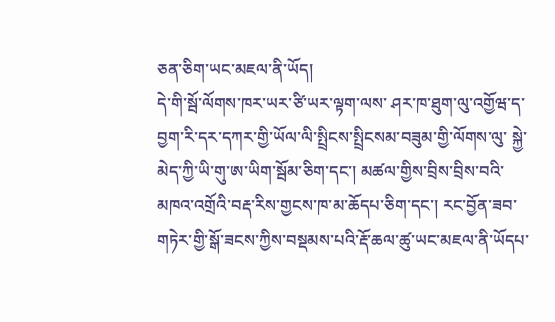ཅན་ཅིག་ཡང་མཇལ་ནི་ཡོད།
དེ་གི་སྦོ་ལོགས་ཁར་ཡར་ཙི་ཡར་ལྟག་ལས་ ཤར་ཁ་ཐུག་ལུ་འགྱོཝ་ད་ བྱག་རི་དར་དཀར་གྱི་ཡོལ་ལི་སྤྲིངས་སྤྲིངསམ་བཟུམ་གྱི་ལོགས་ལུ་ སྐྱེ་མེད་ཀྱི་ཡི་གུ་ཨ་ཡིག་སྦོམ་ཅིག་དང་། མཚལ་གྱིས་བྲིས་བྲིས་བའི་ མཁའ་འགྲོའི་བརྡ་རིས་གྱངས་ཁ་མ་ཆོདཔ་ཅིག་དང་། རང་བྱོན་ཟབ་གཏེར་གྱི་སྒོ་ཟངས་ཀྱིས་བསྡམས་པའི་རྡོ་ཆལ་ཚུ་ཡང་མཇལ་ནི་ཡོདཔ་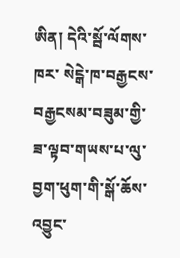ཨིན། དེའི་སྦོ་ལོགས་ཁར་ སེངྒེ་ཁ་བརྒྱངས་བརྒྱངསམ་བཟུམ་གྱི་ཟ་ལྟབ་གཡས་པ་ལུ་ བྱག་ཕུག་གི་སྒོ་ཆོས་འབྱུང་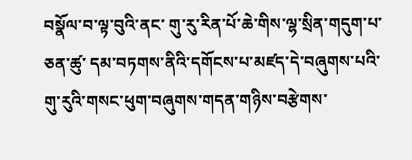བསྣོལ་བ་ལྟ་བུའི་ནང་ གུ་རུ་རིན་པོ་ཆེ་གིས་ལྷ་སྲིན་གདུག་པ་ཅན་ཚུ་ དམ་བཏགས་ནིའི་དགོངས་པ་མཛད་དེ་བཞུགས་པའི་ གུ་རུའི་གསང་ཕུག་བཞུགས་གདན་གཉིས་བརྩེགས་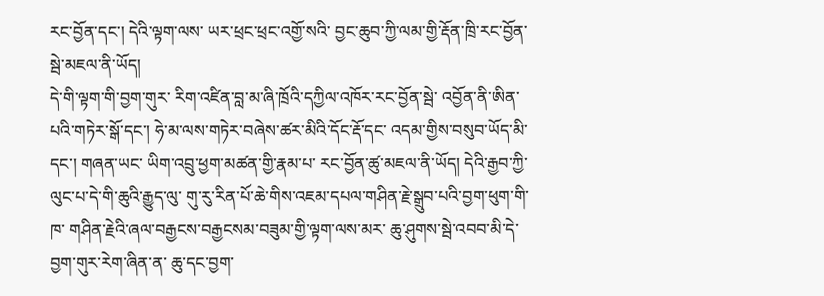རང་བྱོན་དང་། དེའི་ལྟག་ལས་ ཡར་ཕྲང་ཕྲང་འགྱོ་སའི་ བྱང་ཆུབ་ཀྱི་ལམ་གྱི་རྡོན་ཁྲི་རང་བྱོན་སྦེ་མཇལ་ནི་ཡོད།
དེ་གི་ལྟག་གི་བྱག་གུར་ རིག་འཛིན་བླ་མ་ཞི་ཁྲོའི་དཀྱིལ་འཁོར་རང་བྱོན་སྦེ་ འབྱོན་ནི་ཨིན་པའི་གཏེར་སྒོ་དང་། ཧེ་མ་ལས་གཏེར་བཞེས་ཚར་མིའི་དོང་རྡོ་དང་ འདམ་གྱིས་བསུབ་ཡོད་མི་དང་། གཞན་ཡང་ ཡིག་འབྲུ་ཕྱག་མཚན་གྱི་རྣམ་པ་ རང་བྱོན་ཚུ་མཇལ་ནི་ཡོད། དེའི་རྒྱབ་ཀྱི་ལུང་པ་དེ་གི་ཆུའི་རྒྱུད་ལུ་ གུ་རུ་རིན་པོ་ཆེ་གིས་འཇམ་དཔལ་གཤིན་རྗེ་སྒྲུབ་པའི་བྱག་ཕུག་གི་ཁ་ གཤིན་རྗེའི་ཞལ་བརྒྱངས་བརྒྱངསམ་བཟུམ་གྱི་ལྟག་ལས་མར་ ཆུ་ཤུགས་སྦེ་འབབ་མི་དེ་བྱག་གུར་རེག་ཞིན་ན་ ཆུ་དང་བྱག་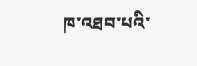ཁ་འཐབ་པའི་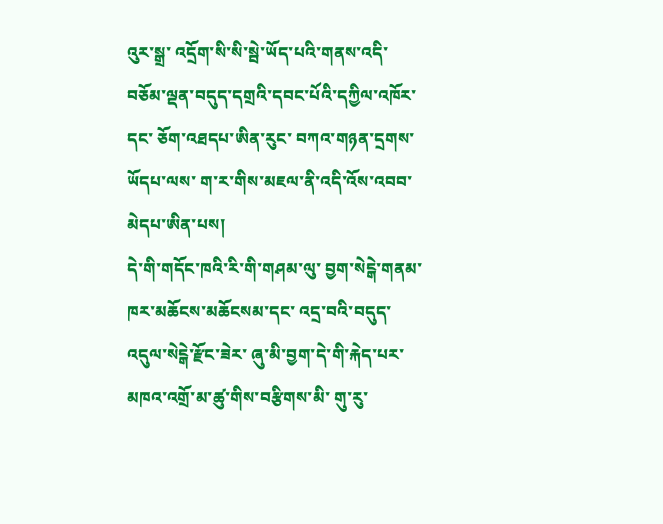འུར་སྒྲ་ འདྲོག་སི་སི་སྦེ་ཡོད་པའི་གནས་འདི་ བཅོམ་ལྡན་བདུད་དགྲའི་དབང་པོའི་དཀྱིལ་འཁོར་དང་ ཅོག་འཐདཔ་ཨིན་རུང་ བཀའ་གཉན་དྲགས་ཡོདཔ་ལས་ ག་ར་གིས་མཇལ་ནི་འདི་འོས་འབབ་མེདཔ་ཨིན་པས།
དེ་གི་གདོང་ཁའི་རི་གི་གཤམ་ལུ་ བྱག་སེངྒེ་གནམ་ཁར་མཆོངས་མཆོངསམ་དང་ འདྲ་བའི་བདུད་འདུལ་སེངྒེ་རྫོང་ཟེར་ ཞུ་མི་བྱག་དེ་གི་རྐེད་པར་མཁའ་འགྲོ་མ་ཚུ་གིས་བརྩིགས་མི་ གུ་རུ་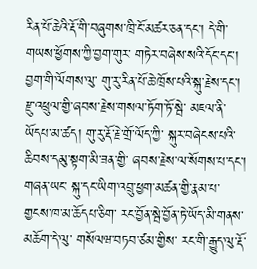རིན་པོ་ཆེའི་རྡོ་གི་བཞུགས་ཁྲི་ངོ་མཚར་ཅན་དང་། དེ་གི་གཡས་ཕྱོགས་ཀྱི་བྱག་གུར་ གཏེར་བཞེས་སའི་དོང་དང་། བྱག་གི་ལོགས་ལུ་ གུ་རུ་རིན་པོ་ཆེ་ཁྲོས་པའི་སྐུ་རྗེས་དང་། རྫུ་འཕྲུལ་གྱི་ཞབས་རྗེས་གསལ་ཏོག་ཏོ་སྦེ་ མཇལ་ནི་ཡོདཔ་མ་ཚད། གུ་རུ་རྡོ་རྗེ་གྲོ་ལོད་ཀྱི་ སྐུར་བཞེངས་པའི་ཆིབས་དམུ་སྟག་མི་ཟན་གྱི་ ཞབས་རྗེས་ལ་སོགས་པ་དང་། གཞན་ཡང་ སྐུ་དང་ཡིག་འབྲུ་ཕྱག་མཚན་གྱི་རྣམ་པ་ གྱངས་ཁ་མ་ཆོདཔ་ཅིག་ རང་བྱོན་སྦེ་བྱོན་ཏེ་ཡོད་མི་གནས་མཆོག་དེ་ལུ་ གསོལཝ་བཏབ་ཙམ་གྱིས་ རང་གི་རྒྱུད་ལུ་རྡོ་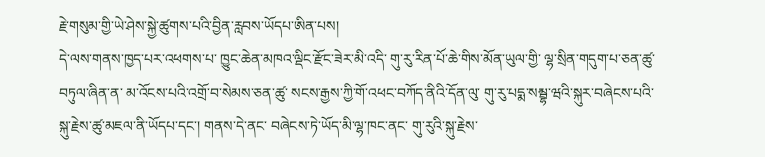རྗེ་གསུམ་གྱི་ཡེ་ཤེས་སྐྱེ་ཚུགས་པའི་བྱིན་རླབས་ཡོདཔ་ཨིན་པས།
དེ་ལས་གནས་ཁྱད་པར་འཕགས་པ་ ཁྱུང་ཆེན་མཁའ་ལྡིང་རྫོང་ཟེར་མི་འདི་ གུ་རུ་རིན་པོ་ཆེ་གིས་མོན་ཡུལ་གྱི་ ལྷ་སྲིན་གདུག་པ་ཅན་ཚུ་བཏུལ་ཞིན་ན་ མ་འོངས་པའི་འགྲོ་བ་སེམས་ཅན་ཚུ་ སངས་རྒྱས་ཀྱི་གོ་འཕང་བཀོད་ནིའི་དོན་ལུ་ གུ་རུ་པདྨ་སམྦྷ་ཝའི་སྐུར་བཞེངས་པའི་སྐུ་རྗེས་ཚུ་མཇལ་ནི་ཡོདཔ་དང་། གནས་དེ་ནང་ བཞེངས་ཏེ་ཡོད་མི་ལྷ་ཁང་ནང་ གུ་རུའི་སྐུ་རྗེས་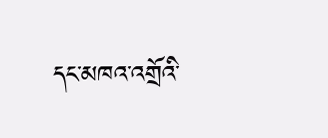དང་མཁའ་འགྲོའི་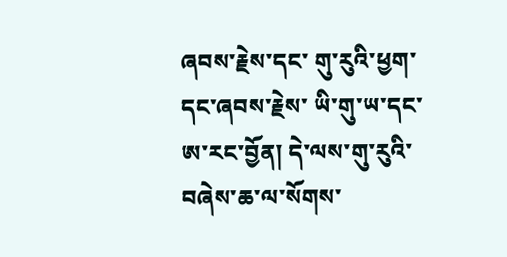ཞབས་རྗེས་དང་ གུ་རུའི་ཕྱག་དང་ཞབས་རྗེས་ ཡི་གུ་ཡ་དང་ཨ་རང་བྱོན། དེ་ལས་གུ་རུའི་བཞེས་ཆ་ལ་སོགས་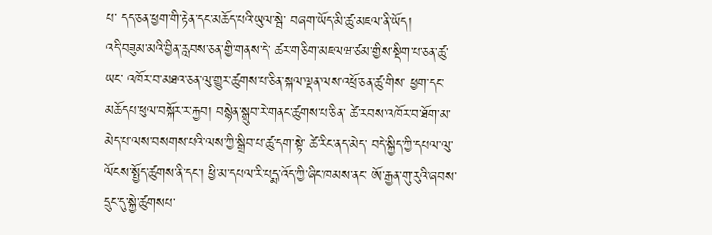པ་ དད་ཅན་ཕྱག་གི་རྟེན་དང་མཆོད་པའི་ཡུལ་སྦེ་ བཞག་ཡོད་མི་ཚུ་མཇལ་ནི་ཡོད།
འདི་བཟུམ་མའི་བྱིན་རླབས་ཅན་གྱི་གནས་དེ་ ཚར་གཅིག་མཇལཝ་ཙམ་གྱིས་སྡིག་པ་ཅན་ཚུ་ཡང་ འཁོར་བ་མཐའ་ཅན་ལུ་གྱུར་ཚུགས་པ་ཅིན་སྐལ་ལྡན་ལས་འཕྲོ་ཅན་ཚུ་གིས་ ཕྱག་དང་མཆོདཔ་ཕུལ་བསྐོར་ར་རྐྱབ། བསྙེན་སྒྲུབ་རེ་གནང་ཚུགས་པ་ཅིན་ ཚེ་རབས་འཁོར་བ་ཐོག་མ་མེད་པ་ལས་བསགས་པའི་ལས་ཀྱི་སྒྲིབ་པ་ཚུ་དག་སྟེ་ ཚེ་རིང་ནད་མེད་ བདེ་སྐྱིད་ཀྱི་དཔལ་ལུ་ལོངས་སྤྱོད་ཚུགས་ནི་དང་། ཕྱི་མ་དཔལ་རི་པདྨ་འོད་ཀྱི་ཞིང་ཁམས་ནང་ ཨོ་རྒྱན་གུ་རུའི་ཞབས་དྲུང་དུ་སྐྱེ་ཚུགསཔ་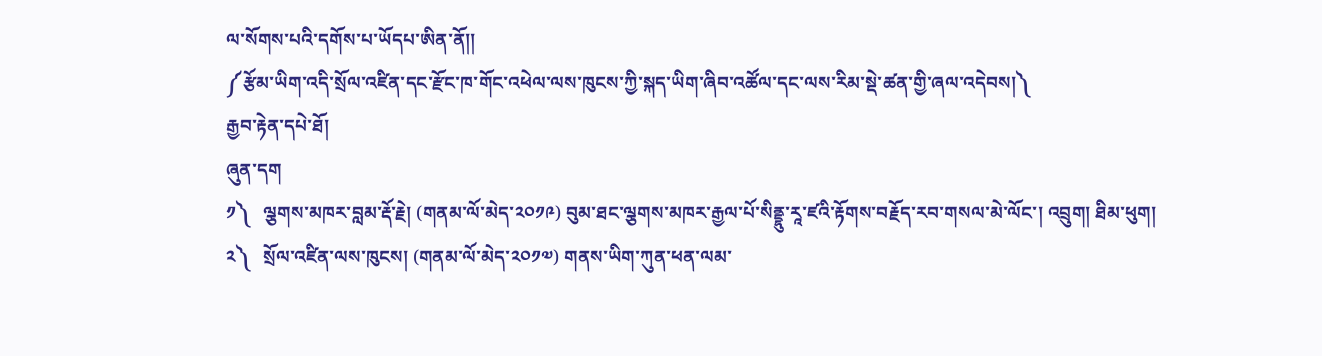ལ་སོགས་པའི་དགོས་པ་ཡོདཔ་ཨིན་ནོ།།
༼རྩོམ་ཡིག་འདི་སྲོལ་འཛིན་དང་རྫོང་ཁ་གོང་འཕེལ་ལས་ཁུངས་ཀྱི་སྐད་ཡིག་ཞིབ་འཚོལ་དང་ལས་རིམ་སྡེ་ཚན་གྱི་ཞལ་འདེབས།༽
རྒྱབ་རྟེན་དཔེ་ཐོ།
ཞུན་དག
༡༽   ལྕགས་མཁར་བླམ་རྡོ་རྗེ། (གནམ་ལོ་མེད་༢༠༡༩) བུམ་ཐང་ལྕགས་མཁར་རྒྱལ་པོ་སིནྡྷུ་རཱ་ཛའི་རྟོགས་བརྗོད་རབ་གསལ་མེ་ལོང་། འབྲུག། ཐིམ་ཕུག།
༢༽   སྲོལ་འཛིན་ལས་ཁུངས། (གནམ་ལོ་མེད་༢༠༡༧) གནས་ཡིག་ཀུན་ཕན་ལམ་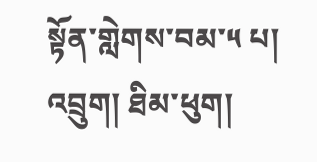སྟོན་གླེགས་བམ་༥ པ། འབྲུག། ཐིམ་ཕུག།